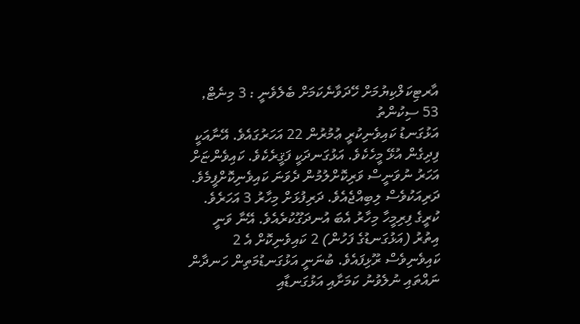އާރޓިކަލްކިޔުމަށް ހޭދަވާނެކަމަށް ބެލެވެނީ : 3 މިނެޓް, 53 ސިކުންތު
އަޅުގަނޑު ކައިވެނިކުރީ ޢުމުރުން 22 އަހަރުގައެވެ. އޭނާއަކީ ފިދިގެން އުޅޭ މީހެކެވެ. އަޅުގަނދަކީ ފަޤީރެކެވެ. ކައިވެންޏަށް އަހަރު ނުވަނީސް ވަރިކޮށްލުމުން ދެވަނަ ކައިވެނިކޮށްފީމެވެ. ދަރިއަކުވެސް ލިބިއްޖެއެވެ. ދަރިފުޅަށް މިހާރު 3 އަހަރެވެ.
ކުރީގެ ފިރިމީހާ މިހާރު އެބަ އުނދަގޫކުރެއެވެ. އޭނާ ވަނީ އިތުރު (އަޅުގަނޑުގެ ފަހުން) 2 ކައިވެނިކޮށް އެ 2 ކައިވެނިވެސް ރޫޅިފައެވެ. ބުނަނީ އަޅުގަނޑުމަތިން ހަނދާން ނައްތައި ނުލެވުނު ކަމަށާއި އަޅުގަނޑާއި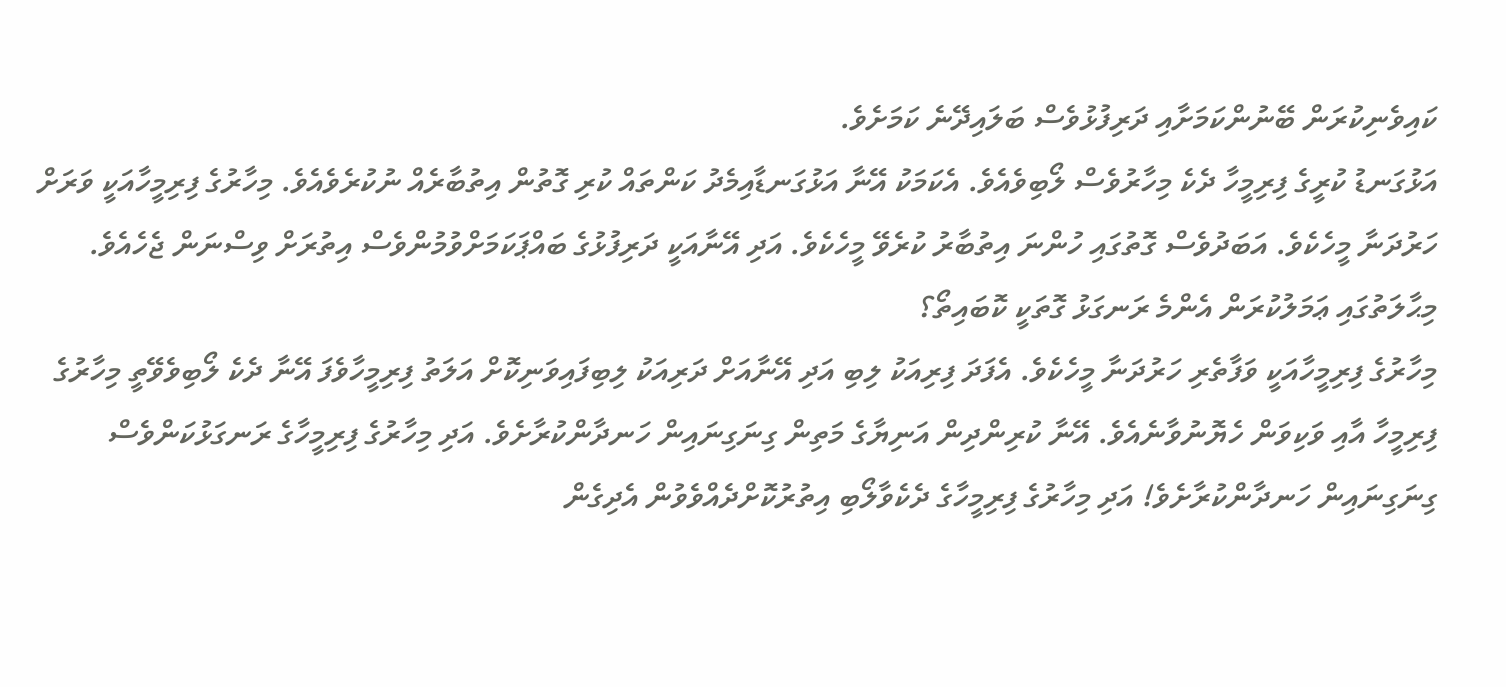ކައިވެނިކުރަން ބޭނުންކަމަށާއި ދަރިފުޅުވެސް ބަލައިދޭނެ ކަމަށެވެ.
އަޅުގަނޑު ކުރީގެ ފިރިމީހާ ދެކެ މިހާރުވެސް ލޯބިވެއެވެ. އެކަމަކު އޭނާ އަޅުގަނޑާއިމެދު ކަންތައް ކުރި ގޮތުން އިތުބާރެއް ނުކުރެވެއެވެ. މިހާރުގެ ފިރިމީހާއަކީ ވަރަށް ހަރުދަނާ މީހެކެވެ. އަބަދުވެސް ގޮތުގައި ހުންނަ އިތުބާރު ކުރެވޭ މީހެކެވެ. އަދި އޭނާއަކީ ދަރިފުޅުގެ ބައްޕަކަމަށްވުމުންވެސް އިތުރަށް ވިސްނަން ޖެހެއެވެ.
މިޙާލަތުގައި ޢަމަލުކުރަން އެންމެ ރަނގަޅު ގޮތަކީ ކޮބައިތޯ؟
މިހާރުގެ ފިރިމީހާއަކީ ވަފާތެރި ހަރުދަނާ މީހެކެވެ. އެފަދަ ފިރިއަކު ލިބި އަދި އޭނާއަށް ދަރިއަކު ލިބިފައިވަނިކޮށް އަލަތު ފިރިމީހާވެފަ އޭނާ ދެކެ ލޯބިވެވޭތީ މިހާރުގެ ފިރިމީހާ އާއި ވަކިވަން ހެޔޮނުވާނެއެވެ. އޭނާ ކުރިންދިން އަނިޔާގެ މަތިން ގިނަގިނައިން ހަނދާންކުރާށެވެ. އަދި މިހާރުގެ ފިރިމީހާގެ ރަނގަޅުކަންވެސް ގިނަގިނައިން ހަނދާންކުރާށެވެ! އަދި މިހާރުގެ ފިރިމީހާގެ ދެކެވާލޯބި އިތުރުކޮށްދެއްވެވުން އެދިގެން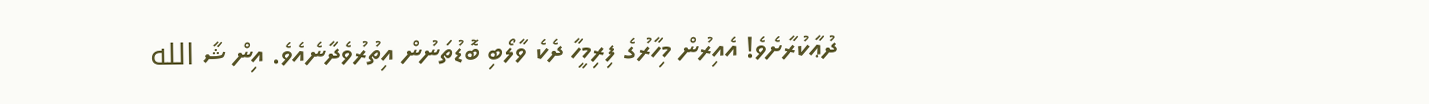ދުޢާކުރާށެވެ! އެއިރުން މިހާރުގެ ފިރިމީހާ ދެކެ ވާލޯބި ބޮޑުތަނުން އިތުރުވެދާނެއެވެ. އިން ޝާ الله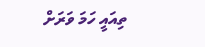ތިއައީ ހަމަ ވަރަށް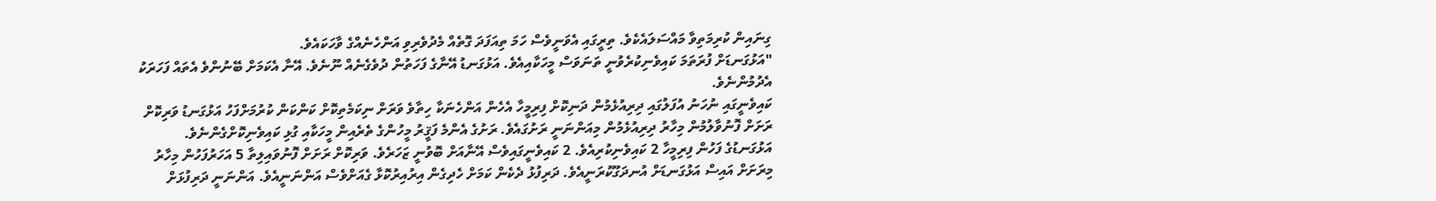ގިނައިން ކުރިމަތިވާ މައްސަލައެކެވެ. ތިރީގައި އެވަނީވެސް ހަމަ ތިއަފަދަ ގޮތެއް މެދުވެރިވި އަންހެނެއްގެ ވާހަކައެވެ.
"އަޅުގަނޑަށް ފުރަތަމަ ކައިވެނިކުރެވުނީ ތަނަވަސް މީހަކާއިއެވެ. އަޅުގަނޑު އޭނާގެ ފަހަތުން ދުވެގެނެއް ނޫނެވެ. އޭނާ އެކަމަށް ބޭނުންވެ އެތައް ފަހަރަކު އެދުމުންނެވެ.
ކައިވެނީގައި ނުހަނު އުފަލުގައި ދިރިއުޅެމުން ދަނިކޮށް ފިރިމީހާ އެހެން އަންހެނަކާ ހިތާވެ ވަރަށް ނިކަމެތިކޮށް ކަންކަން ކުރުމަށްފަހު އަޅުގަނޑު ވަރިކޮށް ރަށަށް ފޮނުވާލުމުން މިހާރު ދިރިއުޅެމުން މިއަންނަނީ ރަށުގައެވެ. ރަށުގެ އެންމެ ފަޤީރު މީހުންގެ ތެރެއިން މީހަކާއި ގުޅި ކައިވެނިކޮށްގެންނެވެ.
އަޅުގަނޑުގެ ފަހުން ފިރިމީހާ 2 ކައިވެނިކުރިއެވެ. 2 ކައިވެނީގައިވެސް އޭނާއަށް ބޮވުނީ ޒަހަރެވެ. ވަރިކޮށް ރަށަށް ފޮނުވައިލިތާ 5 އަހަރުފަހުން މިހާރު މިރަށަށް އައިސް އަޅުގަނޑަށް އުނދަގޫކުރަނީއެވެ. ދަރިފުޅު ދެކެން ކަމަށް ހެދިގެން އިރުއިރުކޮޅާ ގެއަށްވެސް އަންނަނީއެވެ. އަންނަނީ ދަރިފުޅަށް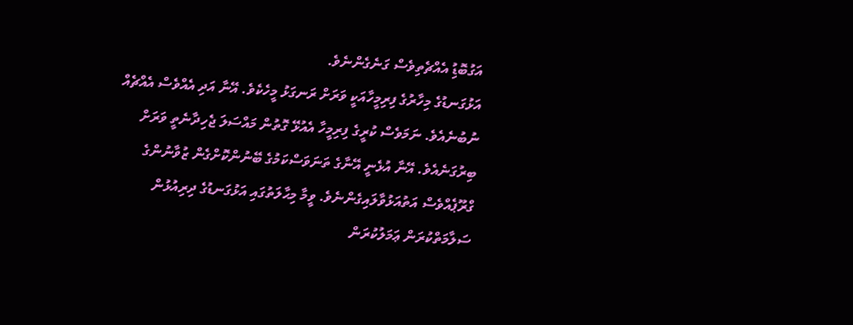އަގުބޮޑުި އެއްޗެތިވެސް ގަނެގެންނެވެ.
އަޅުގަނޑުގެ މިހާރުގެ ފިރިމީހާއަކީ ވަރަށް ރަނގަޅު މީހެކެވެ. އޭނާ އަދި އެއްވެސް އެއްޗެއް ނުބުނެއެވެ. ނަމަވެސް ކުރީގެ ފިރިމީހާ އެއުޅޭ ގޮތުން މައްސަލަ ޖެހިދާނެތީ ވަރަށް ބިރުގަނެއެވެ. އޭނާ އުޅެނީ އޭނާގެ ތަނަވަސްކަމުގެ ބޭނުންކޮށްގެން ޒުވާނުންގެ ގްރޫޕެއްވެސް އަތުއަޅުވާލައިގެންނެވެ. ވީމާ މިޙާލަތުގައި އަޅުގަނޑުގެ ދިރިއުޅުން ސަލާމަތްކުރަން ޢަމަލުކުރަން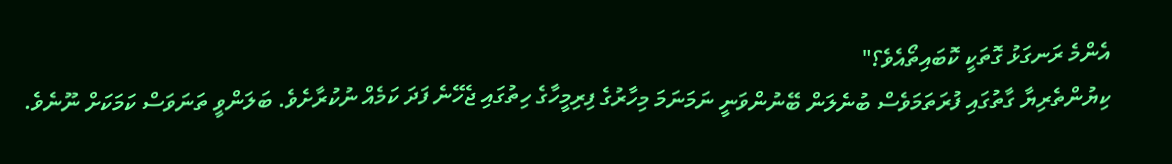އެންމެ ރަނގަޅު ގޮތަކީ ކޮބައިތޯއެވެ؟"
ކިޔުންތެރިޔާ ގާތުގައި ފުރަތަމަވެސް ބުނެލަން ބޭނުންވަނީ ނަމަނަމަ މިހާރުގެ ފިރިމީހާގެ ހިތުގައި ޖެހޭނެ ފަދަ ކަމެއް ނުކުރާށެވެ. ބަލަންވީ ތަނަވަސް ކަމަކަށް ނޫނެވެ.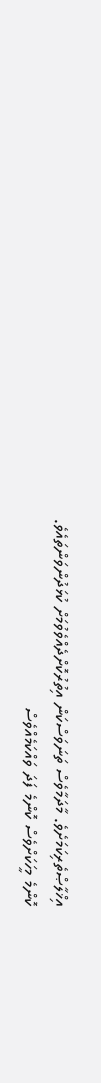އިޚްލާޞްތެރިކަމަށެވެ. މާދަމާވެސް ތަނަވަސްކަން އިތުރުކޮށްދެއްވެވުމަށް ކުޅަދުންވަންތައެވެ.
ކޮންމެ މީހަކަށްވެސް ކޮންމެ ފަދަ ވައްކަމެއްވެސް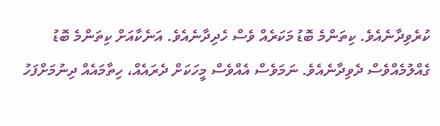ކުރެވިދާނެއެވެ. ކިތަންމެ ބޮޑު މަކަރެއް ވެސް ހެދިދާނެއެވެ. އަނެކާއަށް ކިތަންމެ ބޮޑު ގެއްލުމެއްވެސް ދެވިދާނެއެވެ. ނަމަވެސް އެއްވެސް މީހަކަށް ދެރައެއް، ހިތާމައެއް ދިނުމަށްފަހު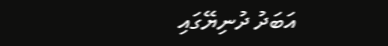އަބަދު ދުނިޔޭގައި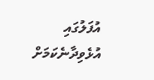އުފަލުގައި އުޅެވިދާނެކަމަށް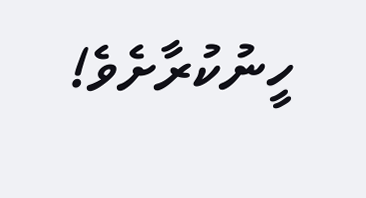ހީނުކުރާށެވެ!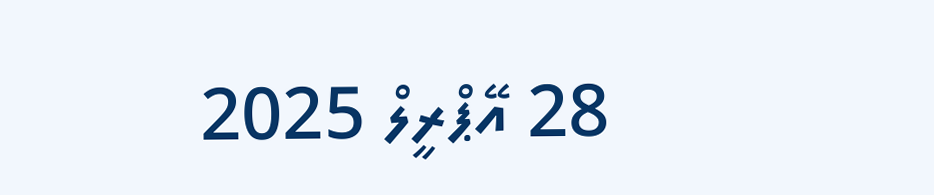28 އޭޕްރީލް 2025